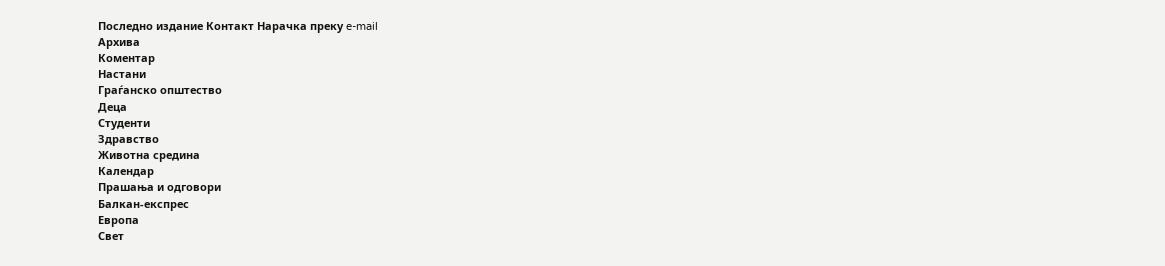Последно издание Контакт Нарачка преку e-mail
Архива
Коментар
Настани
Граѓанско општество
Деца
Студенти
Здравство
Животна средина
Календар
Прашања и одговори
Балкан-експрес
Европа
Свет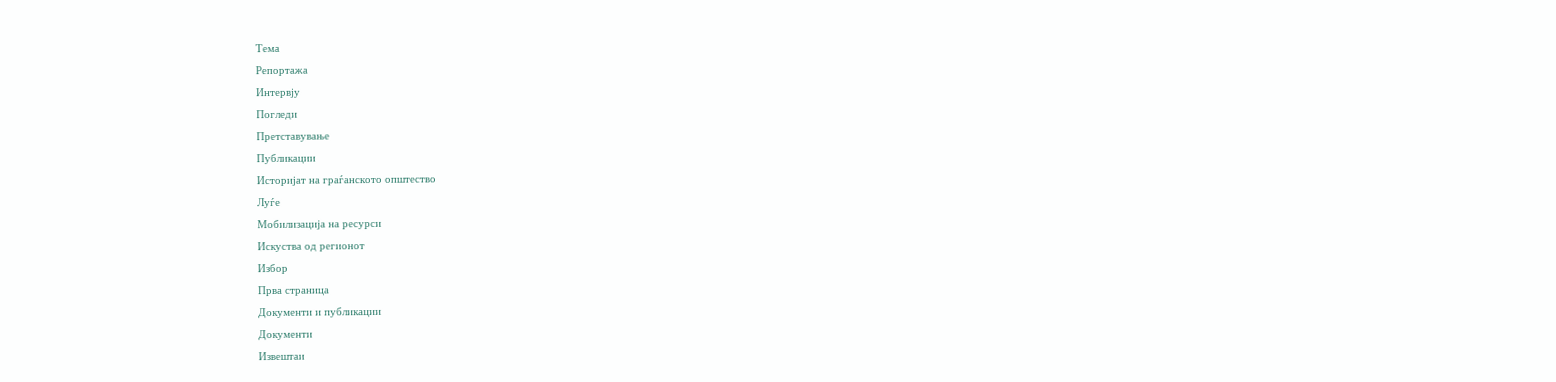Тема
Репортажа
Интервју
Погледи
Претставување
Публикации
Историјат на граѓанското општество
Луѓе
Мобилизација на ресурси
Искуства од регионот
Избор
Прва страница
Документи и публикации
Документи
Извештаи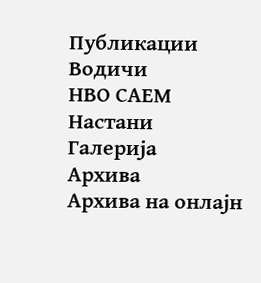Публикации
Водичи
НВО САЕМ
Настани
Галерија
Архива
Архива на онлајн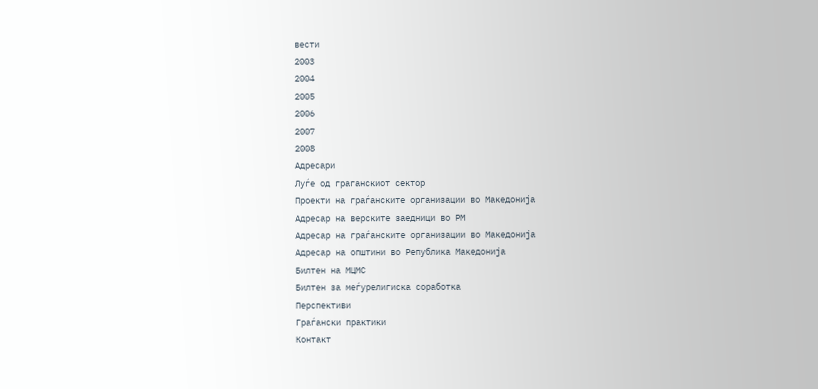вести
2003
2004
2005
2006
2007
2008
Адресари
Луѓе од граганскиот сектор
Проекти на граѓанските организации во Македонија
Адресар на верските заедници во РМ
Адресар на граѓанските организации во Македонија
Адресар на општини во Република Македонија
Билтен на МЦМС
Билтен за меѓурелигиска соработка
Перспективи
Граѓански практики
Контакт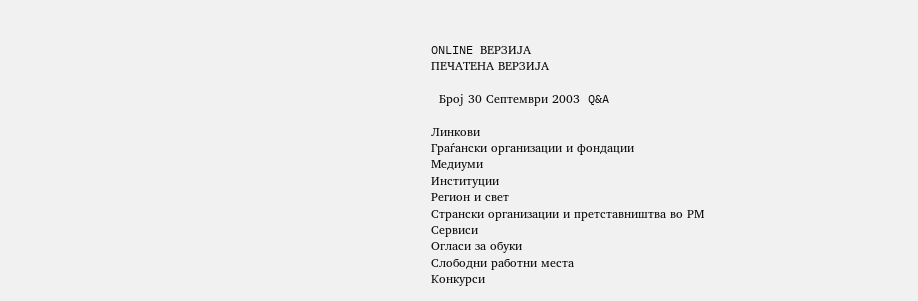ONLINE ВЕРЗИЈА
ПЕЧАТЕНА ВЕРЗИЈА

  Број 30 Септември 2003  Q&A

Линкови
Граѓански организации и фондации
Медиуми
Институции
Регион и свет
Странски организации и претставништва во РМ
Сервиси
Огласи за обуки
Слободни работни места
Конкурси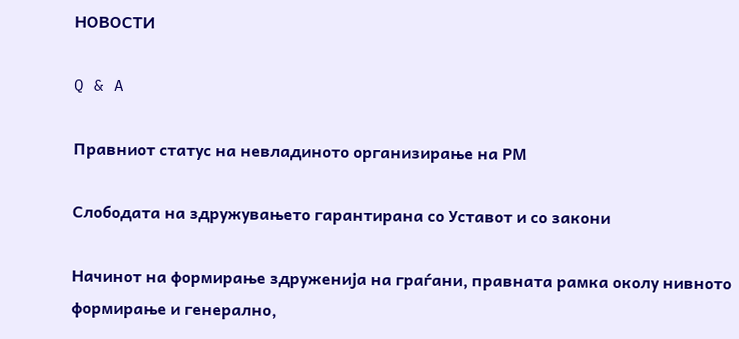НОВОСТИ

Q & A

Правниот статус на невладиното организирање на РМ

Слободата на здружувањето гарантирана со Уставот и со закони

Начинот на формирање здруженија на граѓани, правната рамка околу нивното формирање и генерално,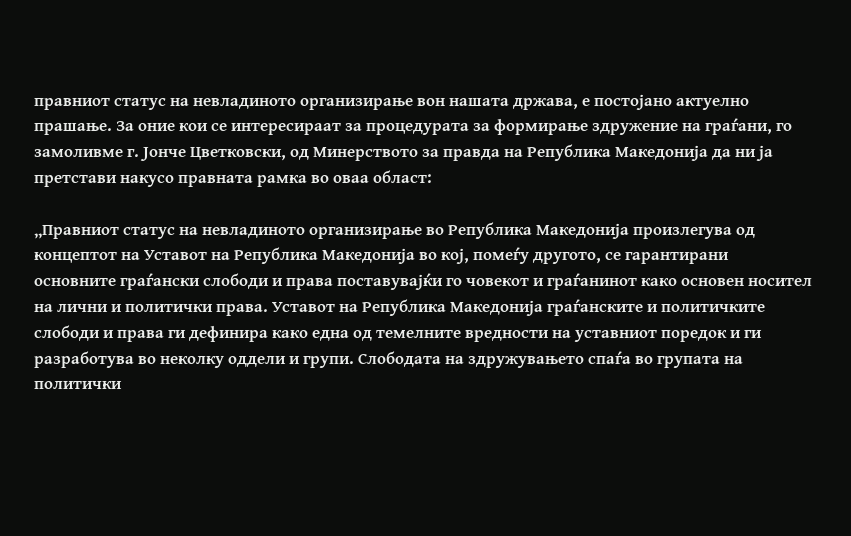правниот статус на невладиното организирање вон нашата држава, е постојано актуелно прашање. За оние кои се интересираат за процедурата за формирање здружение на граѓани, го замоливме г. Јонче Цветковски, од Минерството за правда на Република Македонија да ни ја претстави накусо правната рамка во оваа област:

„Правниот статус на невладиното организирање во Република Македонија произлегува од концептот на Уставот на Република Македонија во кој, помеѓу другото, се гарантирани основните граѓански слободи и права поставувајќи го човекот и граѓанинот како основен носител на лични и политички права. Уставот на Република Македонија граѓанските и политичките слободи и права ги дефинира како една од темелните вредности на уставниот поредок и ги разработува во неколку оддели и групи. Слободата на здружувањето спаѓа во групата на политички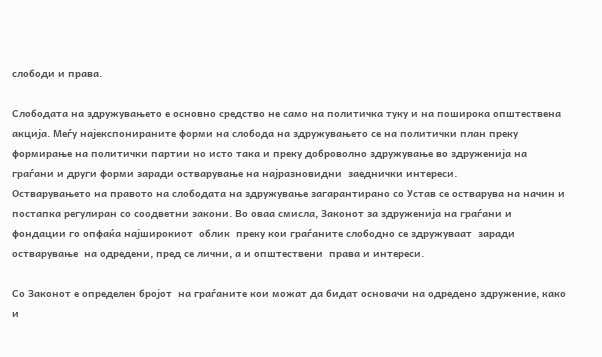слободи и права.

Слободата на здружувањето е основно средство не само на политичка туку и на поширока општествена акција. Меѓу најекспонираните форми на слобода на здружувањето се на политички план преку формирање на политички партии но исто така и преку доброволно здружување во здруженија на граѓани и други форми заради остварување на најразновидни  заеднички интереси.
Остварувањето на правото на слободата на здружување загарантирано со Устав се остварува на начин и постапка регулиран со соодветни закони. Во оваа смисла, Законот за здруженија на граѓани и фондации го опфаќа најширокиот  облик  преку кои граѓаните слободно се здружуваат  заради  остварување  на одредени, пред сe лични, а и општествени  права и интереси.

Со Законот е определен бројот  на граѓаните кои можат да бидат основачи на одредено здружение, како и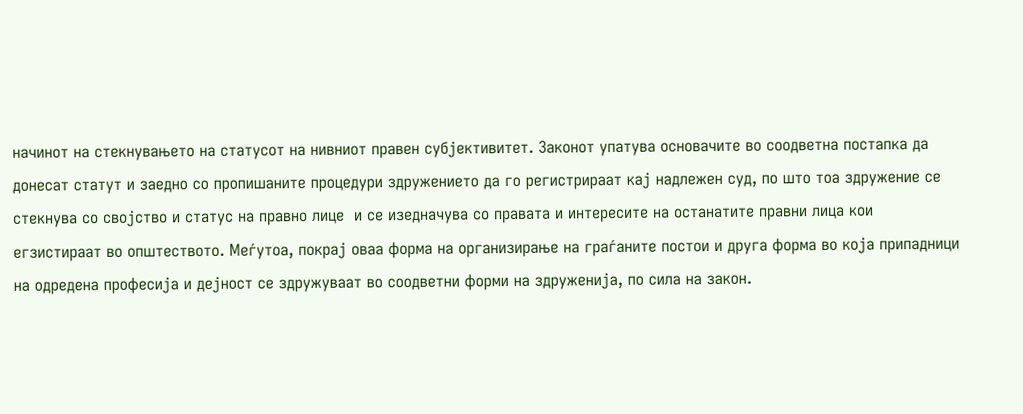начинот на стекнувањето на статусот на нивниот правен субјективитет. Законот упатува основачите во соодветна постапка да донесат статут и заедно со пропишаните процедури здружението да го регистрираат кај надлежен суд, по што тоа здружение се стекнува со својство и статус на правно лице  и се изедначува со правата и интересите на останатите правни лица кои егзистираат во општеството. Меѓутоа, покрај оваа форма на организирање на граѓаните постои и друга форма во која припадници на одредена професија и дејност се здружуваат во соодветни форми на здруженија, по сила на закон.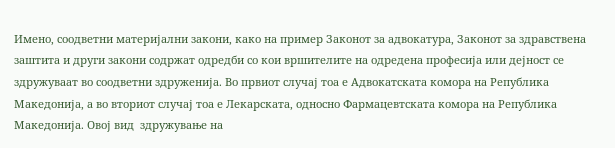Имено, соодветни материјални закони, како на пример Законот за адвокатура, Законот за здравствена заштита и други закони содржат одредби со кои вршителите на одредена професија или дејност се здружуваат во соодветни здруженија. Во првиот случај тоа е Адвокатската комора на Република Македонија, а во вториот случај тоа е Лекарската, односно Фармацевтската комора на Република Македонија. Овој вид  здружување на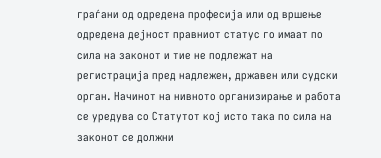граѓани од одредена професија или од вршење одредена дејност правниот статус го имаат по сила на законот и тие не подлежат на регистрација пред надлежен, државен или судски орган. Начинот на нивното организирање и работа се уредува со Статутот кој исто така по сила на законот се должни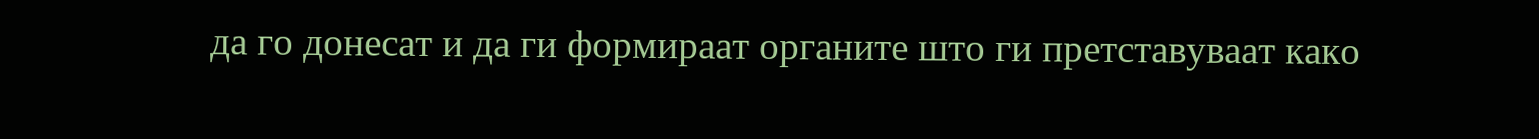да го донесат и да ги формираат органите што ги претставуваат како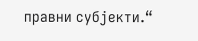правни субјекти.“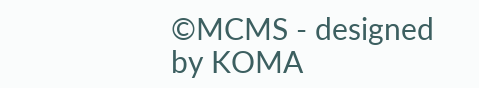©MCMS - designed by KOMA